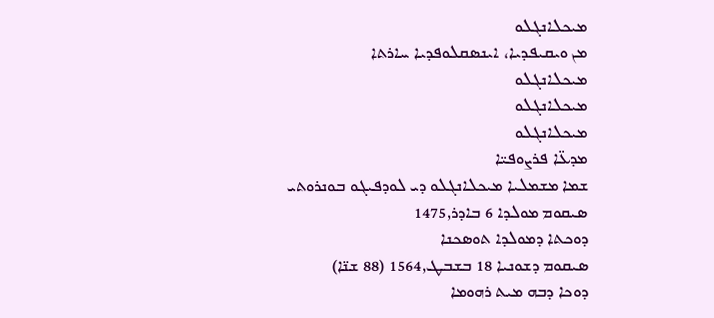ܡܝܟܠܐܢܓܠܘ
ܡܢ ܘܝܩܝܦܕܝܐ، ܐܝܢܣܩܠܘܦܕܝܐ ܚܐܪܬܐ
ܡܝܟܠܐܢܓܠܘ
ܡܝܟܠܐܢܓܠܘ
ܡܝܟܠܐܢܓܠܘ
ܡܕܥ̈ܐ ܦܪܨܘܦܝ̈ܐ
ܫܡܐ ܡܫܡܠܝܐ ܡܝܟܠܐܢܓܠܘ ܕܝ ܠܘܕܦܝܓܘ ܒܘܢܪܘܬܝ
ܣܝܩܘܡ ܡܘܠܕܐ 6 ܒܐܕܪ,1475
ܕܘܟܬܐ ܕܡܘܠܕܐ ܬܘܣܟܢܐ
ܣܝܩܘܡ ܕܫܘܢܝܐ 18 ܒܫܒܛ,1564 (88 ܫܢ̈ܐ)
ܕܘܟܐ ܕܒܗ ܡܝܬ ܪܗܘܡܐ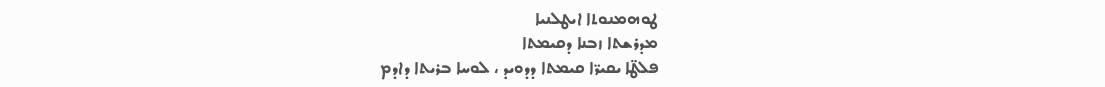ܛܘܗܡܢܘܬܐ ܐܝܛܠܢܝܐ
ܡܕܪܫܬܐ ܙܒܢܐ ܕܩܝܡܬܐ
ܦܠܛ̈ܐ ܝܩܝܪ̈ܐ ܩܝܡܬܐ ܕܕܘܝܕ ، ܠܘܚܐ ܒܪܝܬܐ ܕܐܕܡ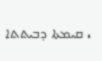، ܩܝܡܬܐ ܕܒܝܬܬܐ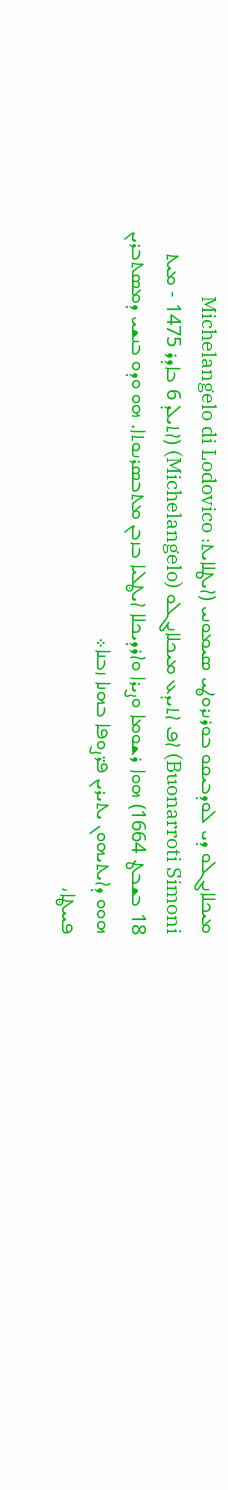ܡܝܟܠܐܢܓܠܘ ܕܝ ܠܘܕܒܝܩܘ ܒܘܪܢܪܘܜܝ ܣܝܡܘܢܝ (ܐܝܛܠܐܝܬ: Michelangelo di Lodovico Buonarroti Simoni) ܐܦ ܐܬܝܕܥ ܡܝܟܠܐܢܓܠܘ (Michelangelo) (ܐܬܝܠܕ 6 ܒܐܕܪ 1475 - ܡܝܬ 18 ܒܫܒܛ 1664) ܗܘܐ ܪܫܘܡܐ ܘܨܝܪܐ ܘܐܪܕܝܟܠܐ ܐܝܜܠܝܐ ܒܙܒܢ ܡܬܒܣܪܢܘܬܐ. ܗܘ ܘܕܘ ܒܢܫܝ ܕܡܣܬܒܪܝܢ ܗܘܘ ܕܐܝܬܝܗܘܢ ܝܬܝܪܝܢ ܦܪ̈ܨܘܦܐ ܒܗܢܐ ܙܒܢܐ܀
ܦܝܝܜܐ،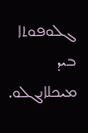ܓܠܘܦܘܬܐ ܒܝܕ ܡܝܟܠܐܢܓܠܘ.